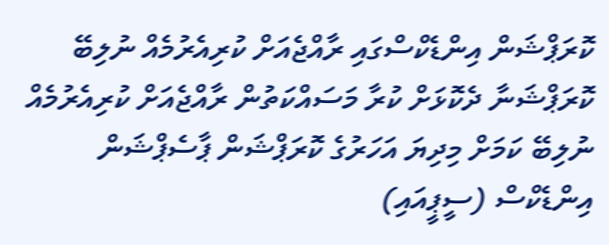ކޮރަޕްޝަން އިންޑެކްސްގައި ރާއްޖެއަށް ކުރިއެރުމެއް ނުލިބޭ
ކޮރަޕްޝަނާ ދެކޮޅަށް ކުރާ މަސައްކަތުން ރާއްޖެއަށް ކުރިއެރުމެއް ނުލިބޭ ކަމަށް މިދިޔަ އަހަރުގެ ކޮރަޕްޝަން ޕާސެޕްޝަން އިންޑެކްސް (ސީޕީއައި)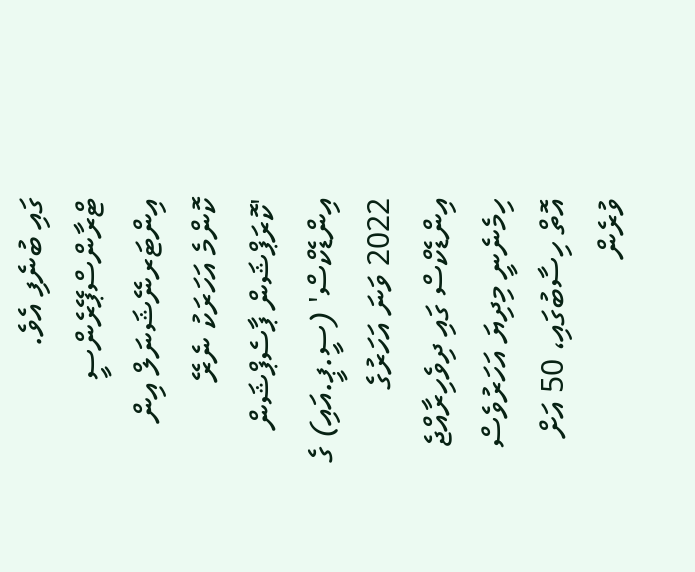ގައި ބުނެފި އެވެ.
ޓްރާންސްޕޭރެންސީ އިންޓަރނޭޝަނަލް އިން ކޮންމެ އަހަރަކު ނެރޭ 'ކޮރަޕްޝަން ޕާސެޕްޝަން އިންޑެކްސް' (ސީ.ޕީ.އައި) ގެ 2022 ވަނަ އަހަރުގެ އިންޑެކްސް ގައި ދިވެހިރާއްޖެ ހިމެނެނީ މިދިޔަ އަހަރުވެސް އޮތް ހިސާބުގައި، 50 އަށް ވުރެން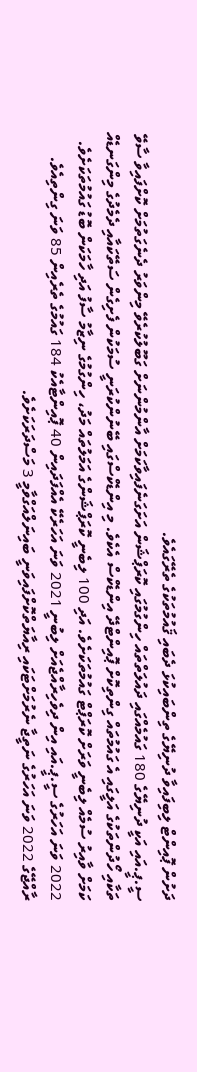ދަށުން ޕޮއިންޓް ލިބިފައިވާ ދުނިޔޭގެ ތިންބައިކުޅަ ދެބައި ޤައުމުތަކުގެ ތެރޭގައެވެ.
ސީ.ޕީ.އައި އަކީ ދުނިޔޭގެ 180 ގައުމެއްގައި ދައުލަތްތައް ހިންގުމުގައި ކޮރަޕްޝަން އަށަގަނެފައިވާކަމަށް އާންމުންނަށް ގަބޫލުކުރެވޭ މިންވަރު ދެނެގަތުމަށް ކޮށްފައިވާ ސާވޭ ތަކާއި ހޯދުންތަކުގެ އަލީގައި އެ ގައުމުތައް ގިންތިކޮށް ޕޮއިންޓްދޭ އިންޑެކްސް އެކެވެ. މި އިންޑެކްސްގައި ބޭނުންކުރަނީ ސުމަކުން ފެށިގެން ސަތޭކައާއި ދެމެދުގެ މިންގަނޑެއް ކަމަށް ވާއިރު ސުމެއް ލިބެނީ ވަރަށް ކޮރަޕްޓް ގައުމުތަކަށެވެ. އަދި 100 ލިބެނީ ކޮރަޕްޝަންގެ އަމަލުތައް މަދު، ހިންގުމުގެ ނިޒާމު ސާފު އަދި ހާމަކަން ބޮޑު ގައުމުތަކަށެވެ.
2022 ވަނަ އަހަރުގެ ސީ.ޕީ.އައި އިން ދިވެހިރާއްޖެއަށް ލިބުނީ 2021 ވަނަ އަހަރެކޭ އެއްފަދައިން 40 ޕޮއިންޓާއެކު 184 ގައުމުގެ ތެރެއިން 85 ވަނަ ގިންތިއެވެ.
ރާއްޖޭގެ 2022 ވަނަ އަހަރުގެ ނަތީޖާ ނެރުމަށްޓަކައި ރިއާޔަތްކޮށްފައިވަނީ ބައިނަލްއަގްވާމީ 3 މަސްދަރަކަށެވެ.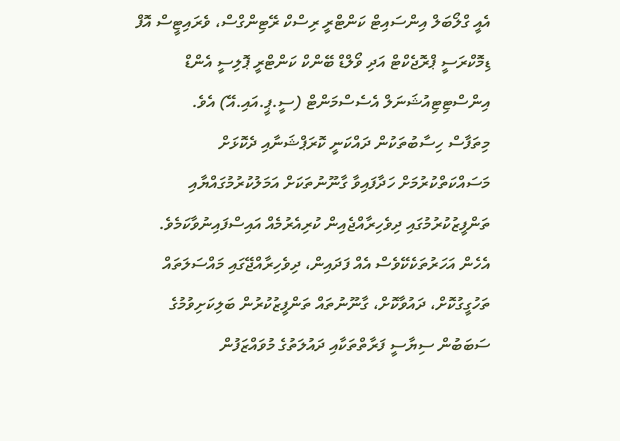އެއީ ގްލޯބަލް އިންސައިޓް ކަންޓްރީ ރިސްކް ރޭޓިންގްސް، ވެރައިޓީސް އޮފް ޑިމޮކްރަސީ ޕްރޮޖެކްޓް އަދި ވޯލްޑް ބޭންކް ކަންޓްރީ ޕޮލިސީ އެންޑް އިންސްޓިޓިއުޝަނަލް އެސެސްމަންޓް (ސީ.ޕީ.އައި.އޭ) އެވެ.
މިތަފާސް ހިސާބުތަކުން ދައްކަނީ ކޮރަޕްޝަނާއި ދެކޮޅަށް މަސައްކަތްކުރުމަށް ހަދާފައިވާ ގާނޫނުތަކަށް އަމަލުކުރުމުގައްޔާއި ތަންފީޒުކުރުމުގައި ދިވެހިރާއްޖެއިން ކުރިއެރުމެއް އައިސްފައިނުވާކަމެވެ. އެހެން އަހަރުތަކެކޭވެސް އެއް ފަދައިން، ދިވެހިރާއްޖޭގައި މައްސަލަތައް ތަހުގީގުކޮށް، ދައުވާކޮށް، ގާނޫނުތައް ތަންފީޒުކުރުން ބަލިކަށިވުމުގެ ސަބަބުން ސިޔާސީ ފަރާތްތަކާއި ދައުލަތުގެ މުވައްޒަފުން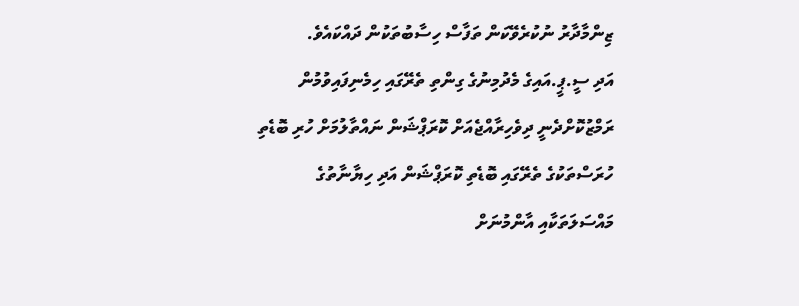ޒިންމާދާރު ނުކުރެވޭކަން ތަފާސް ހިސާބުތަކުން ދައްކައެވެ.
އަދި ސީ.ޕީ.އައިގެ މެދުމިނުގެ ގިންތި ތެރޭގައި ހިމެނިފައިވުމުން ރަމްޒުކޮށްދެނީ ދިވެހިރާއްޖެއަށް ކޮރަޕްޝަން ނައްތާލުމަށް ހުރި ބޮޑެތި ހުރަސްތަކުގެ ތެރޭގައި ބޮޑެތި ކޮރަޕްޝަން އަދި ހިޔާނާތުގެ މައްސަލަތަކާއި އާންމުނަށް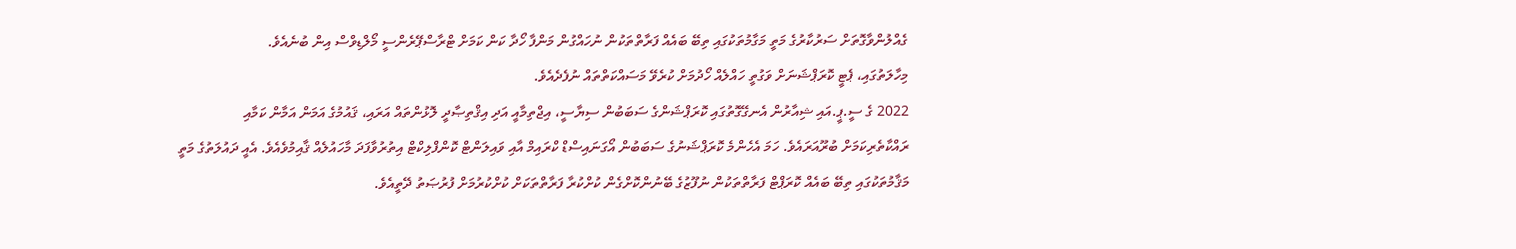ގެއްލުންވާގޮތަށް ސަރުކާރުގެ މަތީ މަގާމުތަކުގައި ތިބޭ ބައެއް ފަރާތްތަކުން ނުހައްގުން މަންފާ ހޯދާ ކަން ކަމަށް ޓްރާސްޕޭރެންސީ މޯލްޑިވްސް އިން ބުނެއެވެ.
މިހާލަތުގައި، ޕެޓީ ކޮރަޕްޝަނަށް ވަގުތީ ހައްލެއް ހޯދުމަށް ކުރެވޭ މަސައްކަތްތައް ނުފެދެއެވެ.
2022 ގެ ސީ.ޕީ.އައި ޝިއާރުން އެނގޭގޮތުގައި ކޮރަޕްޝަންގެ ސަބަބުން ސިޔާސީ، އިޖްތިމާއީ އަދި އިޤްތިޞާދީ ލޮޅުންތައް އަރައި، ޤައުމުގެ އަމަން އަމާން ކަމާއި ރައްކާތެރިކަމަށް ބުރޫއަރައެވެ. ހަމަ އެހެންމެ ކޮރަޕްޝަނުގެ ސަބަބުން އޯގަނައިސްޑް ކްރައިމް އާއި ވައިލަންޓް ކޮންފްލިކްޓް އިތުރުވާފަދަ މާހައުލެއް ޤާއިމުވެއެވެ. އެއީ ދައުލަތުގެ މަތީ މަޤާމުތަކުގައި ތިބޭ ބައެއް ކޮރަޕްޓް ފަރާތްތަކުން ނުފޫޒުގެ ބޭނުންކޮށްގެން ކުށްކުރާ ފަރާތްތަކަށް ކުށްކުރުމަށް ފުރުޞަތު ދޭތީއެވެ.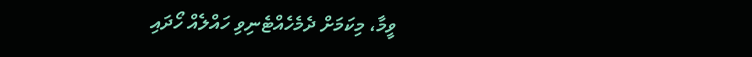ވީމާ، މިކަމަށް ދެމެހެއްޓެނިވި ހައްލެއް ހޯދައި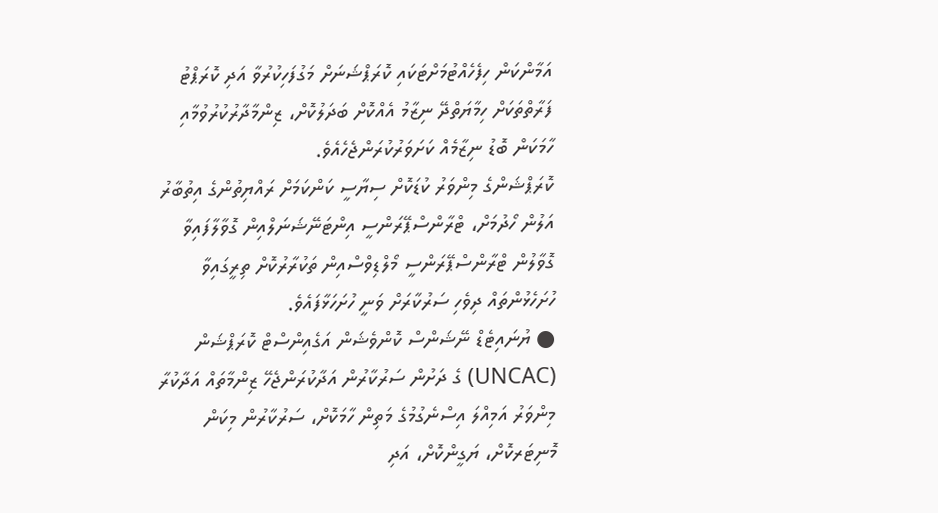އަމާންކަން ހިފެހެއްޓުމަށްޓަކައި ކޮރަޕްޝަނަށް މަގުފަހިކުރުވާ އަދި ކޮރަޕްޓު ފަރާތްތަކަށް ހިމާޔަތްދޭ ނިޒާމު އެއްކޮށް ބަދަލުކޮށް، ޒިންމާދާރުކުރުވުމާއި ހާމަކަން ބޮޑު ނިޒާމެއް ކަށަވަރުކުރަންޖެހެއެވެ.
ކޮރަޕްޝަންގެ މިންވަރު ކުޑަކޮށް ސިޔާސީ ކަންކަމަށް ރައްޔިތުންގެ އިތުބާރު އަލުން ހޯދުމަށް، ޓްރާންސްޕޭރަންސީ އިންޓަނޭޝަނަލްއިން ގޮވާލާފައިވާ ގޮވާލުން ޓްރާންސްޕޭރަންސީ މޯލްޑިވްސްއިން ތަކުރާރުކޮށް ތިރީގައިވާ ހުށަހެޅުންތައް ދިވެހި ސަރުކާރަށް ވަނީ ހުށަހަޅާފައެވެ.
● ޔުނައިޓެޑް ނޭޝަންސް ކޮންވެޝަން އަގެއިންސްޓް ކޮރަޕްޝަން (UNCAC) ގެ ދަށުން ސަރުކާރުން އަދާކުރަންޖެހޭ ޒިންމާތައް އަދާކުރާ މިންވަރު އަމިއްލަ އިސްނެގުމުގެ މަތިން ހާމަކޮށް، ސަރުކާރުން މިކަން މޮނިޓަރކޮށް، ޔަގީންކޮށް، އަދި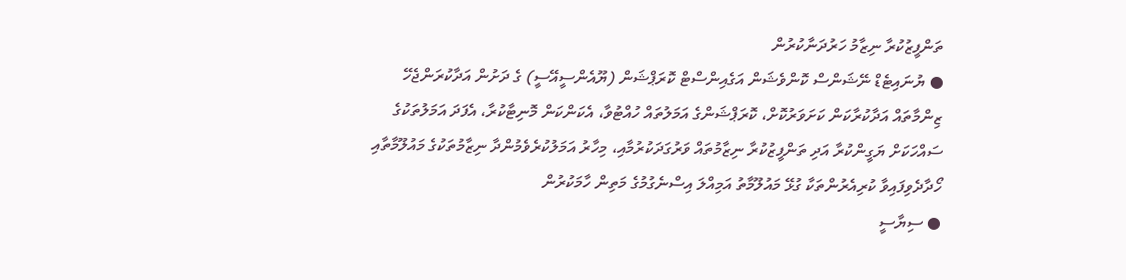ތަންފީޒުކުރާ ނިޒާމު ހަރުދަނާކުރުން
● ޔުނައިޓެޑް ނޭޝަންސް ކޮންވެޝަން އަގެއިންސްޓް ކޮރަޕްޝަން (ޔޫއެންސީއޭސީ) ގެ ދަށުން އަދާކުރަންޖެހޭ ޒިންމާތައް އަދާކުރާކަން ކަށަވަރުކޮށް، ކޮރަޕްޝަންގެ އަމަލުތައް ހުއްޓުވާ، އެކަންކަން މޮނިޓާކުރާ، އެފަދަ އަމަލުތަކުގެ ސައްހަކަށް ޔަގީންކުރާ އަދި ތަންފީޒުކުރާ ނިޒާމުތައް ވަރުގަދަކުރުމާއި، މިހާރު އަމަލުކުރެވެމުންދާ ނިޒާމުތަކުގެ މައުލޫމާތާއި ހޯދާދެވިފައިވާ ކުރިއެރުންތަކާ ގުޅޭ މައުލޫމާތު އަމިއްލަ އިސްނެގުމުގެ މަތިން ހާމަކުރުން
● ސިޔާސީ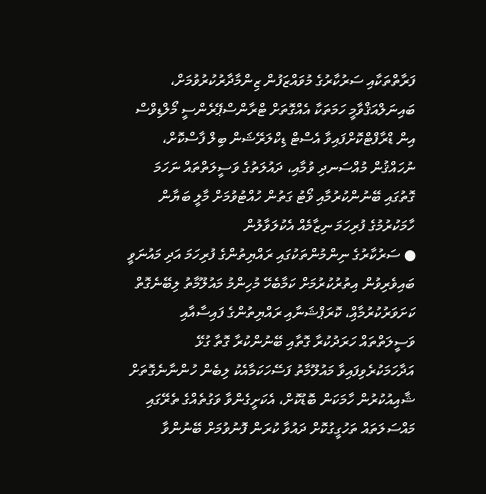ފަރާތްތަކާއި ސަރުކާރުގެ މުވައްޒަފުން ޒިންމާދާރުކުރުވުމަށް، ބައިނަލްއަޤްވާމީ ހަމަތަކާ އެއްގޮތަށް ޓްރާންސްޕޭރެންސީ މޯލްޑިވްސް އިން ޑްރާފްޓްކޮށްފައިވާ އެސްޓް ޑިކްލަރޭޝަން ބިލް ފާސްކޮށް، ނުހައްޤުން މުއްސަނދި ވުމާއި، ދައުލަތުގެ ވަސީލަތްތައް ނަހަމަ ގޮތުގައި ބޭނުންކުރުމާއި ވޯޓު ގަތުން ހުއްޓުވުމަށް މާލީ ބަޔާން ހާމަކުރުމުގެ ފުރިހަމަ ނިޒާމެއް އެކުލަވާލުން
● ސަރުކާރުގެ ނިންމުންތަކުގައި ރައްޔިތުންގެ ފުރިހަމަ އަދި މައުނަވީ ބައިވެރިވުން އިތުރުކުރުމަށް ކަމާބެހޭ މުހިންމު މައުލޫމާތު ލިބޭނެގޮތް ކަށަވަރުކުރުމާއިް، ކޮރަޕްޝަނާއި ރައްޔިތުންގެ ފައިސާއާއި ވަސީލަތްތައް ހަރަދުކުރާ ގޮތާއި ބޭނުންކުރާ ގޮތާ ގުޅޭ އަދާހަމަކުރެވިފައިވާ މައުލޫމާތު ފަސޭހަކަމާއެކު ލިބެން ހުންނާނެގޮތަށް ޝާއިއުކުރުން ހާމަކަން ބޮޑުކޮށް، އެކަށީގެންވާ ވަގުތެއްގެ ތެރޭގައި މައްސަލަތައް ތަހުގީގުކޮށް ދައުވާ ކުރަން ފޮނުވުމަށް ބޭނުންވާ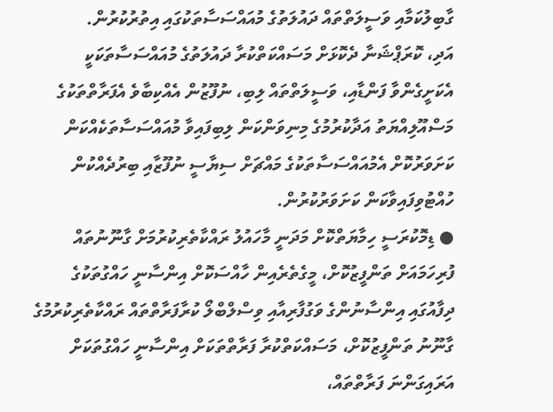ގާބިލުކަމާއި ވަސީލަތްތައް ދައުލަތުގެ މުއައްސަސާތަކުގައި އިތުރުކުރުން.
އަދި، ކޮރަޕްޝަނާ ދެކޮޅަށް މަސައްކަތްކުރާ ދައުލަތުގެ މުއައްސަސާތަކަކީ އެކަށީގެންވާ ފަންޑާއި، ވަސީލަތްތައް ލިބި، ނުފޫޒުން އެއްކިބާވެ އެފަރާތްތަކުގެ މަސްއޫލިއްޔަތު އަދާކުރުމުގެ މިނިވަންކަން ލިބިފައިވާ މުއައްސަސާތަކެއްކަން ކަށަވަރުކޮށް އެމުއައްސަސާތަކުގެ މައްޗަށް ސިޔާސީ ނުފޫޒާއި ބިރުދެއްކުން ހުއްޓުވިފައިވާކަން ކަށަވަރުކުރުން.
● ޑިމޮކުރަސީ ހިމާޔަތްކޮށް މަދަނީ މާހައުލު ރައްކާތެރިކުރުމަށް ގާނޫނުތައް ފުރިހަމައަށް ތަންފީޒުކޮށް، މީގެތެރެއިން ހާއްސަކޮށް އިންސާނީ ހައްގުތަކުގެ ދިފާއުގައި އިންސާނުންގެ ވަގުފާރިއާއި ވިސްލްބްލޯ ކުރާފަރާތްތައް ރައްކާތެރިކުރުމުގެ ގާނޫނު ތަންފީޒުކޮށް، މަސައްކަތްކުރާ ފަރާތްތަކަށް އިންސާނީ ހައްގުތަކަށް އަރައިގަންނަ ފަރާތްތައް،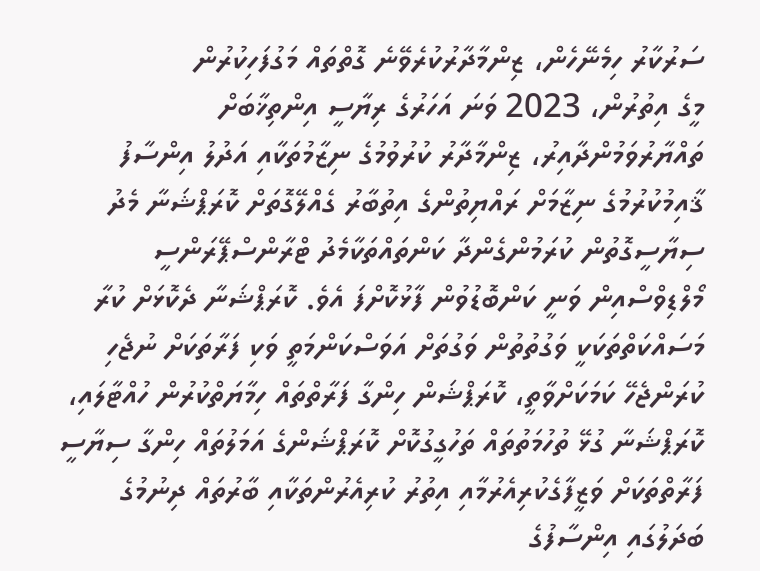ސަރުކާރު ހިމެނޭހެން، ޒިންމާދާރުކުރެވޭނެ ގޮތްތައް މަގުފަހިކުރުން
މީގެ އިތުރުން، 2023 ވަނަ އަހަރުގެ ރިޔާސީ އިންތިޚާބަށް ތައްޔާރުވަމުންދާއިރު، ޒިންމާދާރު ކުރުވުމުގެ ނިޒާމުތަކާއި އަދުލު އިންސާފު ޤާއިމުކުރުމުގެ ނިޒާމަށް ރައްޔިތުންގެ އިތުބާރު ގެއްލޭގޮތަށް ކޮރަޕްޝަނާ މެދު ސިޔާސީގޮތުން ކުރަމުންގެންދާ ކަންތައްތަކާމެދު ޓްރާންސްޕޭރަންސީ މޯލްޑިވްސްއިން ވަނީ ކަންބޮޑުވުން ފާޅުކޮށްފަ އެވެ. ކޮރަޕްޝަނާ ދެކޮޅަށް ކުރާ މަސައްކަތްތަކަކީ ވަގުތުތުން ވަގުތަށް އަވަސްކަންމަތީ ވަކި ފަރާތަކަށް ނުޖެހި ކުރަންޖެހޭ ކަމަކަށްވާތީ، ކޮރަޕްޝަން ހިންގާ ފަރާތްތައް ހިމާޔަތްކުރުން ހުއްޓާލައި، ކޮރަޕްޝަނާ ގުޅޭ ތުހުމަތުތައް ތަހުގީގުކޮށް ކޮރަޕްޝަންގެ އަމަލުތައް ހިންގާ ސިޔާސީ ފަރާތްތަކަށް ވަޒީފާގެކުރިއެރުމާއި އިތުރު ކުރިއެރުންތަކާއި ބާރުތައް ދިނުމުގެ ބަދަލުގައި އިންސާފުގެ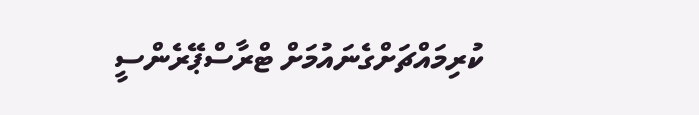ކުރިމައްޗަށްގެނައުމަށް ޓްރާސްޕޭރެންސީ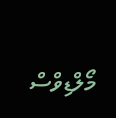މޯލްޑިވްސް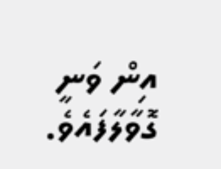އިން ވަނީ ގޮވާލާފައެވެ.